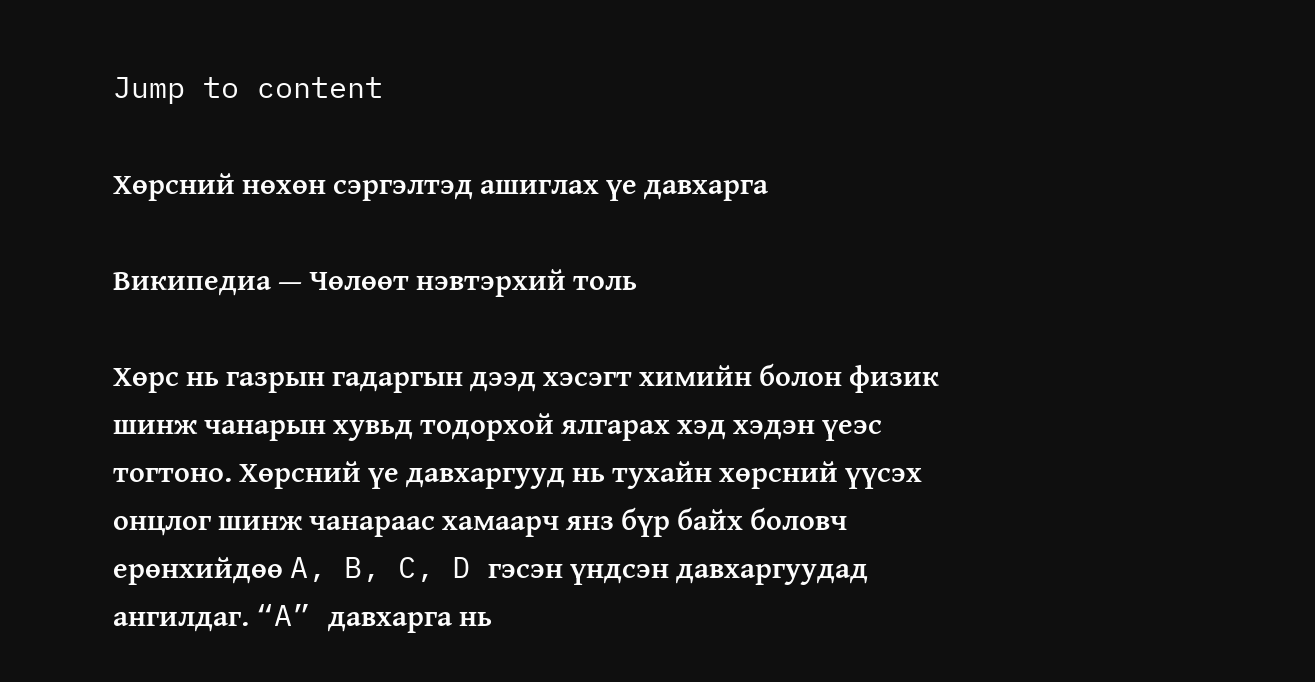Jump to content

Хөрсний нөхөн сэргэлтэд ашиглах үе давхарга

Википедиа — Чөлөөт нэвтэрхий толь

Хөрс нь газрын гадаргын дээд хэсэгт химийн болон физик шинж чанарын хувьд тодорхой ялгарах хэд хэдэн үеэс тогтоно. Хөрсний үе давхаргууд нь тухайн хөрсний үүсэх онцлог шинж чанараас хамаарч янз бүр байх боловч ерөнхийдөө A, B, C, D гэсэн үндсэн давхаргуудад ангилдаг. “A” давхарга нь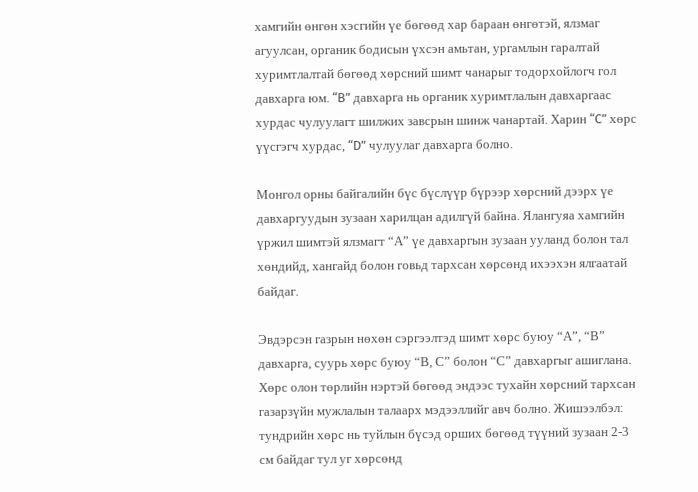хамгийн өнгөн хэсгийн үе бөгөөд хар бараан өнгөтэй, ялзмаг агуулсан, органик бодисын үхсэн амьтан, ургамлын гаралтай хуримтлалтай бөгөөд хөрсний шимт чанарыг тодорхойлогч гол давхарга юм. “B” давхарга нь органик хуримтлалын давхаргаас хурдас чулуулагт шилжих завсрын шинж чанартай. Харин “C” хөрс үүсгэгч хурдас, “D” чулуулаг давхарга болно.

Монгол орны байгалийн бүс бүслүүр бүрээр хөрсний дээрх үе давхаргуудын зузаан харилцан адилгүй байна. Ялангуяа хамгийн үржил шимтэй ялзмагт “А” үе давхаргын зузаан ууланд болон тал хөндийд, хангайд болон говьд тархсан хөрсөнд ихээхэн ялгаатай байдаг.

Эвдэрсэн газрын нөхөн сэргээлтэд шимт хөрс буюу “А”, “В” давхарга, суурь хөрс буюу “В, С” болон “С” давхаргыг ашиглана. Хөрс олон төрлийн нэртэй бөгөөд эндээс тухайн хөрсний тархсан газарзүйн мужлалын талаарх мэдээллийг авч болно. Жишээлбэл: тундрийн хөрс нь туйлын бүсэд орших бөгөөд түүний зузаан 2-3 см байдаг тул уг хөрсөнд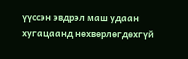үүссэн эвдрэл маш удаан хугацаанд нөхвөрлөгдөхгүй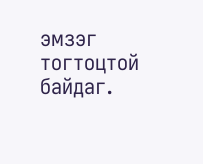эмзэг тогтоцтой байдаг.